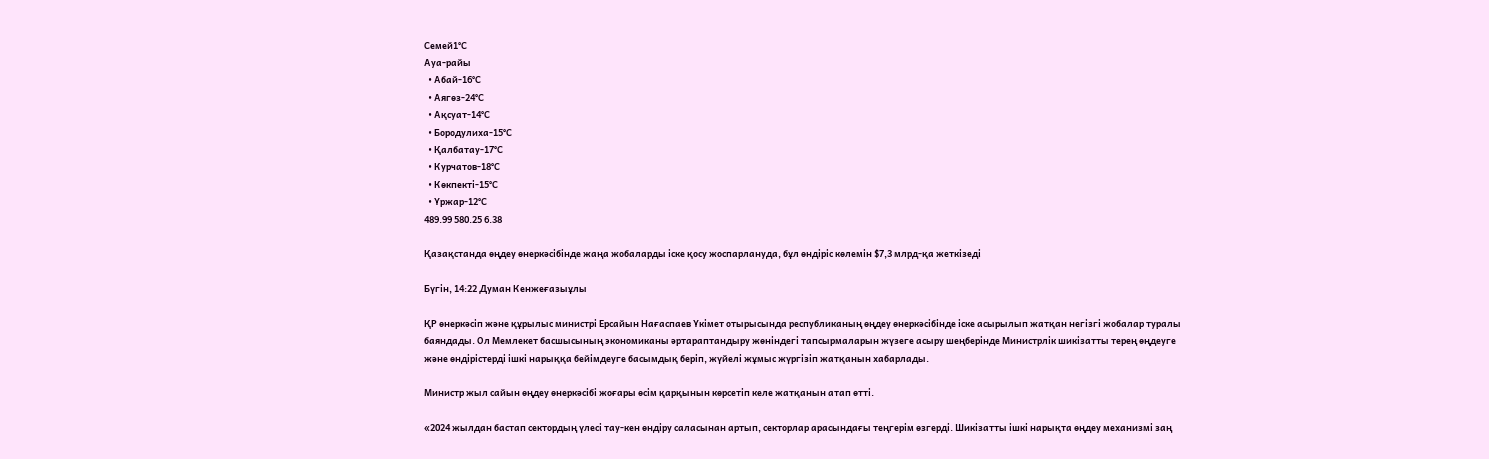Cемей1°С
Ауа-райы
  • Абай-16°С
  • Аягөз-24°С
  • Ақсуат-14°С
  • Бородулиха-15°С
  • Қалбатау-17°С
  • Курчатов-18°С
  • Көкпекті-15°С
  • Үржар-12°С
489.99 580.25 6.38

Қазақстанда өңдеу өнеркәсібінде жаңа жобаларды іске қосу жоспарлануда, бұл өндіріс көлемін $7,3 млрд-қа жеткізеді

Бүгін, 14:22 Думан Кенжеғазыұлы

ҚР өнеркәсіп және құрылыс министрі Ерсайын Нағаспаев Үкімет отырысында республиканың өңдеу өнеркәсібінде іске асырылып жатқан негізгі жобалар туралы баяндады. Ол Мемлекет басшысының экономиканы әртараптандыру жөніндегі тапсырмаларын жүзеге асыру шеңберінде Министрлік шикізатты терең өңдеуге және өндірістерді ішкі нарыққа бейімдеуге басымдық беріп, жүйелі жұмыс жүргізіп жатқанын хабарлады.

Министр жыл сайын өңдеу өнеркәсібі жоғары өсім қарқынын көрсетіп келе жатқанын атап өтті.

«2024 жылдан бастап сектордың үлесі тау-кен өндіру саласынан артып, секторлар арасындағы теңгерім өзгерді. Шикізатты ішкі нарықта өңдеу механизмі заң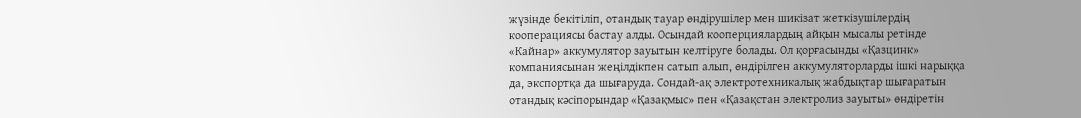жүзінде бекітіліп, отандық тауар өндірушілер мен шикізат жеткізушілердің кооперациясы бастау алды. Осындай кооперциялардың айқын мысалы ретінде «Кайнар» аккумулятор зауытын келтіруге болады. Ол қорғасынды «Қазцинк» компаниясынан жеңілдікпен сатып алып, өндірілген аккумуляторларды ішкі нарыққа да, экспортқа да шығаруда. Сондай-ақ электротехникалық жабдықтар шығаратын отандық кәсіпорындар «Қазақмыс» пен «Қазақстан электролиз зауыты» өндіретін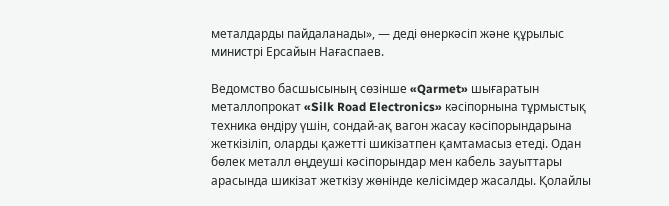металдарды пайдаланады», — деді өнеркәсіп және құрылыс министрі Ерсайын Нағаспаев.

Ведомство басшысының сөзінше «Qarmet» шығаратын  металлопрокат «Silk Road Electronics» кәсіпорнына тұрмыстық техника өндіру үшін, сондай-ақ вагон жасау кәсіпорындарына жеткізіліп, оларды қажетті шикізатпен қамтамасыз етеді. Одан бөлек металл өңдеуші кәсіпорындар мен кабель зауыттары арасында шикізат жеткізу жөнінде келісімдер жасалды. Қолайлы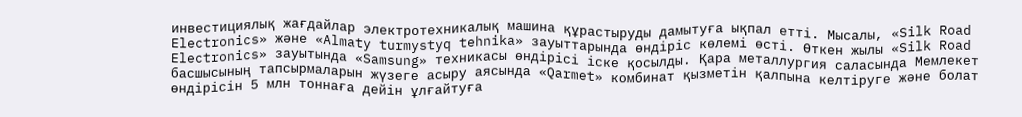инвестициялық жағдайлар электротехникалық машина құрастыруды дамытуға ықпал етті. Мысалы, «Silk Road Electronics» және «Almaty turmystyq tehnika» зауыттарында өндіріс көлемі өсті. Өткен жылы «Silk Road Electronics» зауытында «Samsung» техникасы өндірісі іске қосылды. Қара металлургия саласында Мемлекет басшысының тапсырмаларын жүзеге асыру аясында «Qarmet» комбинат қызметін қалпына келтіруге және болат өндірісін 5 млн тоннаға дейін ұлғайтуға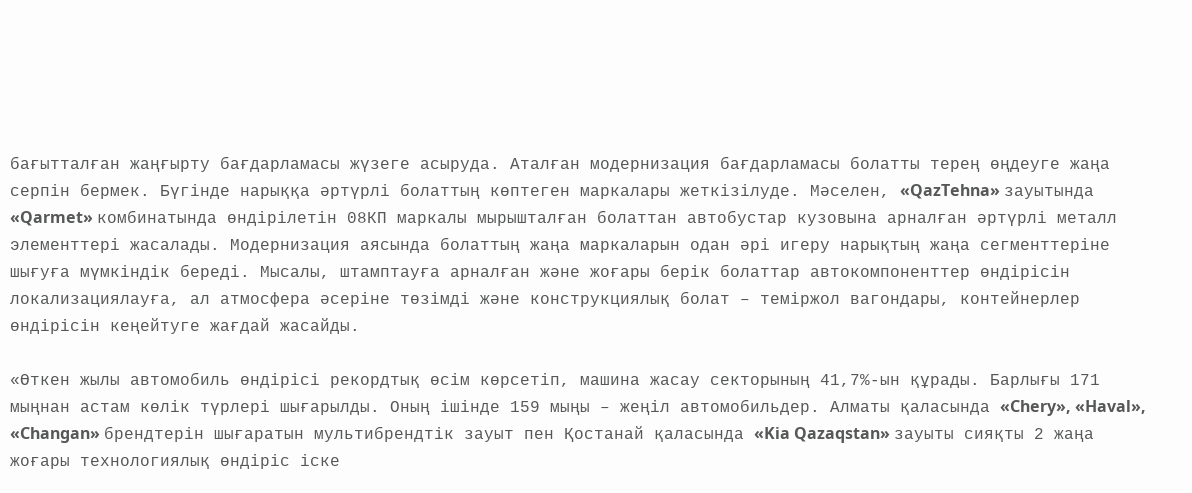бағытталған жаңғырту бағдарламасы жүзеге асыруда. Аталған модернизация бағдарламасы болатты терең өңдеуге жаңа серпін бермек. Бүгінде нарыққа әртүрлі болаттың көптеген маркалары жеткізілуде. Мәселен, «QazTehna» зауытында «Qarmet» комбинатында өндірілетін 08КП маркалы мырышталған болаттан автобустар кузовына арналған әртүрлі металл элементтері жасалады. Модернизация аясында болаттың жаңа маркаларын одан әрі игеру нарықтың жаңа сегменттеріне шығуға мүмкіндік береді. Мысалы, штамптауға арналған және жоғары берік болаттар автокомпоненттер өндірісін локализациялауға, ал атмосфера әсеріне төзімді және конструкциялық болат – теміржол вагондары, контейнерлер өндірісін кеңейтуге жағдай жасайды.

«Өткен жылы автомобиль өндірісі рекордтық өсім көрсетіп, машина жасау секторының 41,7%-ын құрады. Барлығы 171 мыңнан астам көлік түрлері шығарылды. Оның ішінде 159 мыңы – жеңіл автомобильдер. Алматы қаласында «Chery», «Haval», «Changan» брендтерін шығаратын мультибрендтік зауыт пен Қостанай қаласында «Kia Qazaqstan» зауыты сияқты 2 жаңа жоғары технологиялық өндіріс іске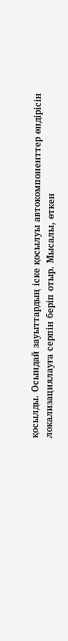қосылды. Осындай зауыттардың іске қосылуы автокомпоненттер өндірісін локализациялауға серпін беріп отыр. Мысалы, өткен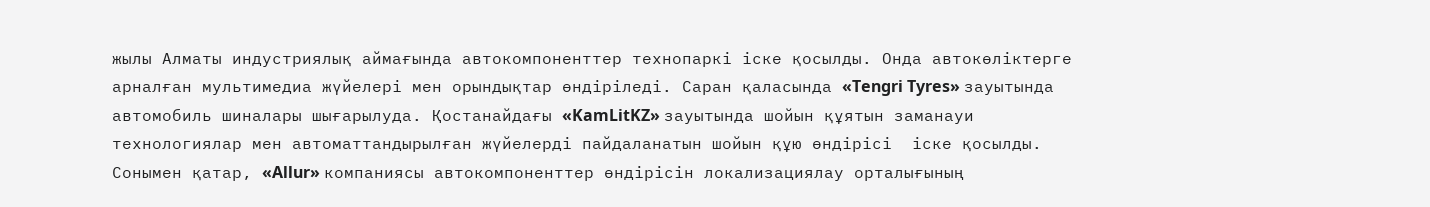жылы Алматы индустриялық аймағында автокомпоненттер технопаркі іске қосылды. Онда автокөліктерге арналған мультимедиа жүйелері мен орындықтар өндіріледі. Саран қаласында «Tengri Tyres» зауытында автомобиль шиналары шығарылуда. Қостанайдағы «KamLitKZ» зауытында шойын құятын заманауи технологиялар мен автоматтандырылған жүйелерді пайдаланатын шойын құю өндірісі  іске қосылды. Сонымен қатар, «Allur» компаниясы автокомпоненттер өндірісін локализациялау орталығының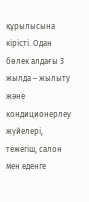құрылысына кірісті. Одан бөлек алдағы 3 жылда – жылыту және кондиционерлеу жүйелері, тежегіш, салон мен еденге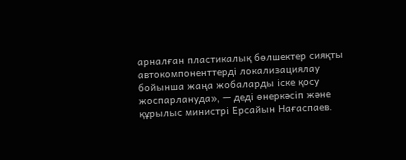арналған пластикалық бөлшектер сияқты  автокомпоненттерді локализациялау бойынша жаңа жобаларды іске қосу жоспарлануда», — деді өнеркәсіп және құрылыс министрі Ерсайын Нағаспаев.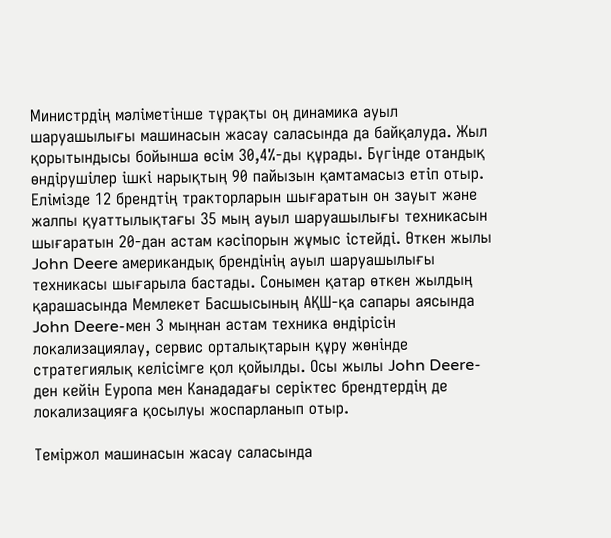Министрдің мәліметінше тұрақты оң динамика ауыл шаруашылығы машинасын жасау саласында да байқалуда. Жыл қорытындысы бойынша өсім 30,4%-ды құрады. Бүгінде отандық өндірушілер ішкі нарықтың 90 пайызын қамтамасыз етіп отыр. Елімізде 12 брендтің тракторларын шығаратын он зауыт және жалпы қуаттылықтағы 35 мың ауыл шаруашылығы техникасын шығаратын 20-дан астам кәсіпорын жұмыс істейді. Өткен жылы John Deere американдық брендінің ауыл шаруашылығы техникасы шығарыла бастады. Сонымен қатар өткен жылдың қарашасында Мемлекет Басшысының АҚШ-қа сапары аясында John Deere-мен 3 мыңнан астам техника өндірісін локализациялау, сервис орталықтарын құру жөнінде стратегиялық келісімге қол қойылды. Осы жылы John Deere-ден кейін Еуропа мен Канададағы серіктес брендтердің де локализацияға қосылуы жоспарланып отыр.

Теміржол машинасын жасау саласында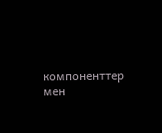компоненттер мен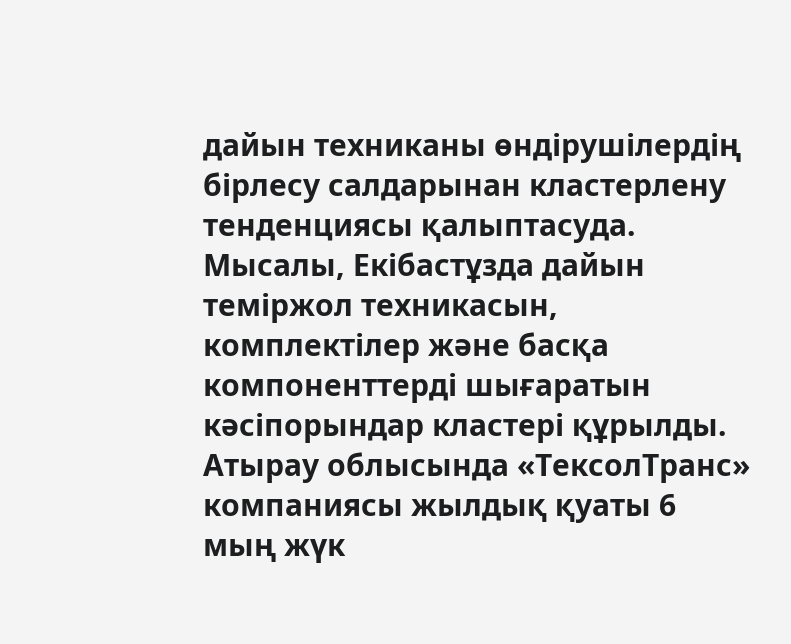дайын техниканы өндірушілердің бірлесу салдарынан кластерлену тенденциясы қалыптасуда. Мысалы, Екібастұзда дайын теміржол техникасын, комплектілер және басқа компоненттерді шығаратын кәсіпорындар кластері құрылды. Атырау облысында «ТексолТранс» компаниясы жылдық қуаты 6 мың жүк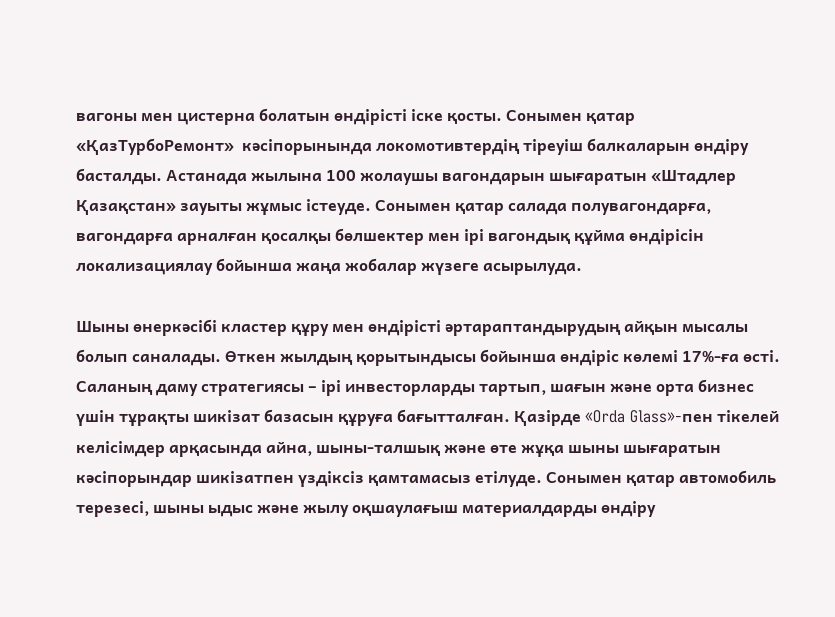вагоны мен цистерна болатын өндірісті іске қосты. Сонымен қатар «ҚазТурбоРемонт»  кәсіпорынында локомотивтердің тіреуіш балкаларын өндіру басталды. Астанада жылына 100 жолаушы вагондарын шығаратын «Штадлер Қазақстан» зауыты жұмыс істеуде. Сонымен қатар салада полувагондарға, вагондарға арналған қосалқы бөлшектер мен ірі вагондық құйма өндірісін локализациялау бойынша жаңа жобалар жүзеге асырылуда.

Шыны өнеркәсібі кластер құру мен өндірісті әртараптандырудың айқын мысалы болып саналады. Өткен жылдың қорытындысы бойынша өндіріс көлемі 17%-ға өсті. Саланың даму стратегиясы – ірі инвесторларды тартып, шағын және орта бизнес үшін тұрақты шикізат базасын құруға бағытталған. Қазірде «Orda Glass»-пен тікелей келісімдер арқасында айна, шыны-талшық және өте жұқа шыны шығаратын кәсіпорындар шикізатпен үздіксіз қамтамасыз етілуде. Сонымен қатар автомобиль терезесі, шыны ыдыс және жылу оқшаулағыш материалдарды өндіру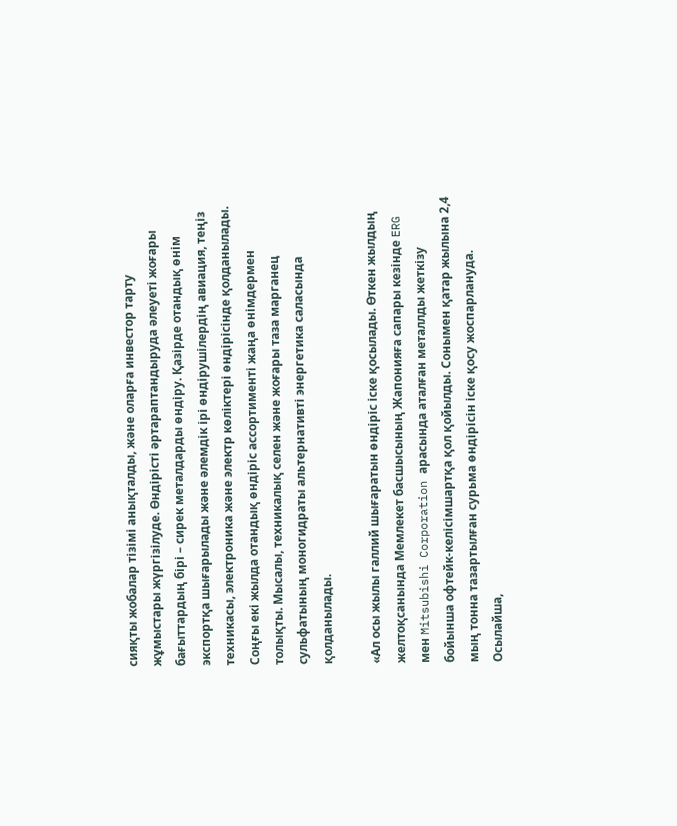сияқты жобалар тізімі анықталды, және оларға инвестор тарту жұмыстары жүргізілуде. Өндірісті әртараптандыруда әлеуеті жоғары бағыттардың бірі – сирек металдарды өндіру. Қазірде отандық өнім экспортқа шығарылады және әлемдік ірі өндірушілердің авиация, теңіз техникасы, электроника және электр көліктері өндірісінде қолданылады. Соңғы екі жылда отандық өндіріс ассортименті жаңа өнімдермен толықты. Мысалы, техникалық селен және жоғары таза марганец сульфатының моногидраты альтернативті энергетика саласында қолданылады.

«Ал осы жылы галлий шығаратын өндіріс іске қосылады. Өткен жылдың желтоқсанында Мемлекет басшысының Жапонияға сапары кезінде ERG мен Mitsubishi Corporation арасында аталған металлды жеткізу бойынша офтейк-келісімшартқа қол қойылды. Сонымен қатар жылына 2,4 мың тонна тазартылған сурьма өндірісін іске қосу жоспарлануда. Осылайша,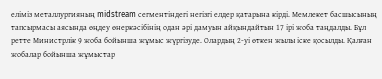еліміз металлургияның midstream сегментіндегі негізгі елдер қатарына кірді. Мемлекет басшысының тапсырмасы аясында өңдеу өнеркәсібінің одан әрі дамуын айқындайтын 17 ірі жоба таңдалды. Бұл ретте Министрлік 9 жоба бойынша жұмыс жүргізуде. Олардың 2-уі өткен жылы іске қосылды. Қалған жобалар бойынша жұмыстар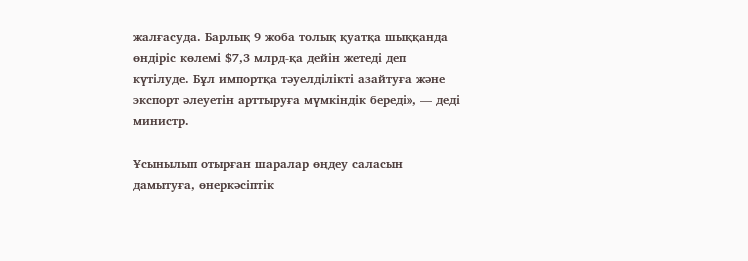жалғасуда. Барлық 9 жоба толық қуатқа шыққанда өндіріс көлемі $7,3 млрд-қа дейін жетеді деп күтілуде. Бұл импортқа тәуелділікті азайтуға және экспорт әлеуетін арттыруға мүмкіндік береді», — деді министр.

Ұсынылып отырған шаралар өңдеу саласын дамытуға, өнеркәсіптік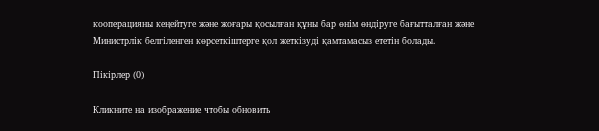кооперацияны кеңейтуге және жоғары қосылған құны бар өнім өндіруге бағытталған және Министрлік белгіленген көрсеткіштерге қол жеткізуді қамтамасыз ететін болады.

Пікірлер (0)

Кликните на изображение чтобы обновить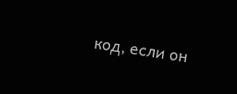код, если он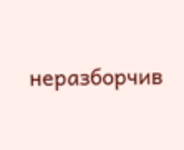неразборчив